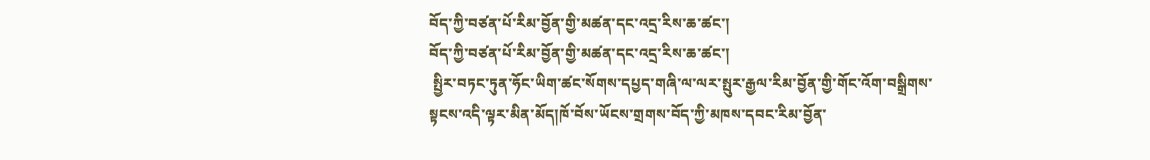བོད་ཀྱི་བཙན་པོ་རིམ་བྱོན་གྱི་མཚན་དང་འདྲ་རིས་ཆ་ཚང་།
བོད་ཀྱི་བཙན་པོ་རིམ་བྱོན་གྱི་མཚན་དང་འདྲ་རིས་ཆ་ཚང་།
 སྤྱིར་བཏང་ཏུན་ཧོང་ཡིག་ཚང་སོགས་དཔྱད་གཞི་ལ་ལར་སྤུར་རྒྱལ་རིམ་བྱོན་གྱི་གོང་འོག་བསྒྲིགས་སྟངས་འདི་ལྟར་མིན་མོད།ཁོ་བོས་ཡོངས་གྲགས་བོད་ཀྱི་མཁས་དབང་རིམ་བྱོན་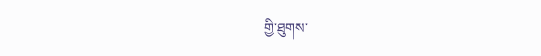གྱི་ཐུགས་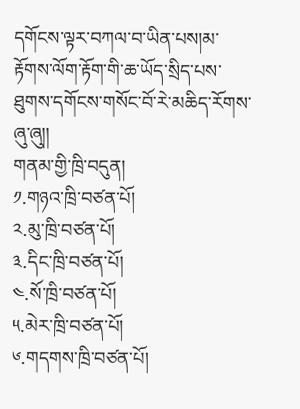དགོངས་ལྟར་བཀལ་བ་ཡིན་པས།མ་རྟོགས་ལོག་རྟོག་གི་ཆ་ཡོད་སྲིད་པས་ཐུགས་དགོངས་གསོང་བོ་རེ་མཆིད་རོགས་ཞུ་ཞུ།།
གནམ་གྱི་ཁྲི་བདུན།
༡.གཉའ་ཁྲི་བཙན་པོ།
༢.མུ་ཁྲི་བཙན་པོ།
༣.དིང་ཁྲི་བཙན་པོ།
༤.སོ་ཁྲི་བཙན་པོ།
༥.མེར་ཁྲི་བཙན་པོ།
༦.གདགས་ཁྲི་བཙན་པོ།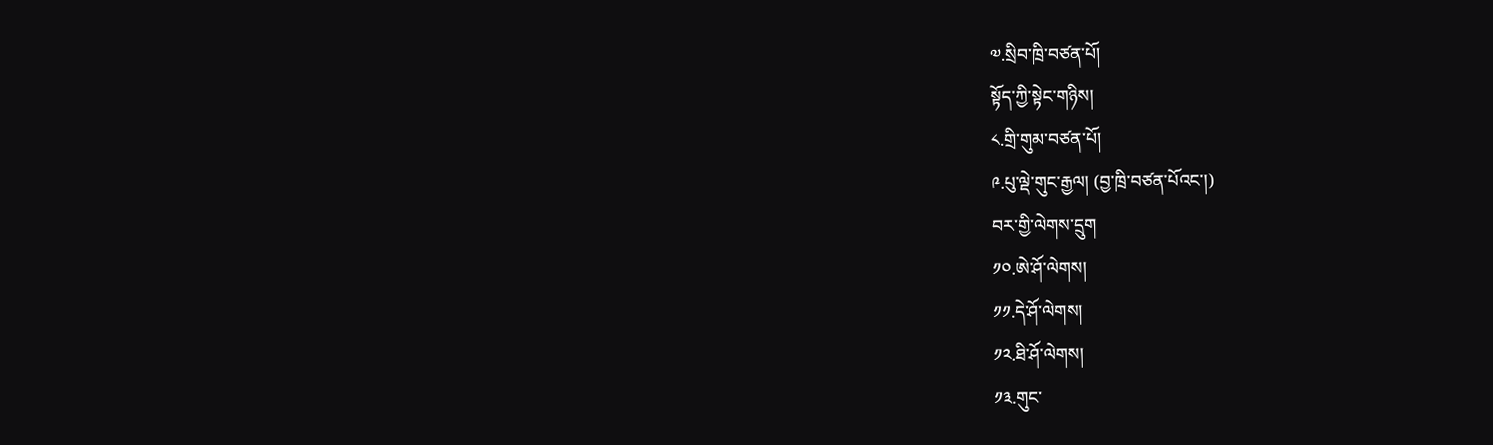༧.སྲིབ་ཁྲི་བཙན་པོ།
སྟོད་ཀྱི་སྟེང་གཉིས།
༨.གྲི་གུམ་བཙན་པོ།
༩.པུ་ལྡེ་གུང་རྒྱལ། (བྱ་ཁྲི་བཙན་པོའང་།)
བར་གྱི་ལེགས་དྲུག
༡༠.ཨེ་ཤོ་ལེགས།
༡༡.དེ་ཤོ་ལེགས།
༡༢.ཐི་ཤོ་ལེགས།
༡༣.གུང་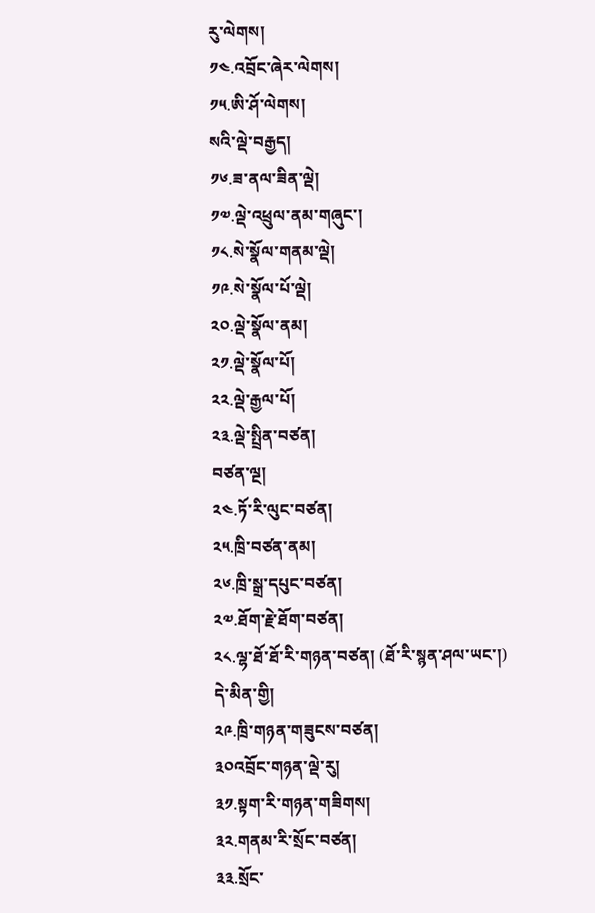རུ་ལེགས།
༡༤.འབྲོང་ཞེར་ལེགས།
༡༥.ཨི་ཤོ་ལེགས།
སའི་ལྡེ་བརྒྱད།
༡༦.ཟ་ནལ་ཟིན་ལྡེ།
༡༧.ལྡེ་འཕྲུལ་ནམ་གཞུང་།
༡༨.སེ་སྣོལ་གནམ་ལྡེ།
༡༩.སེ་སྣོལ་པོ་ལྡེ།
༢༠.ལྡེ་སྣོལ་ནམ།
༢༡.ལྡེ་སྣོལ་པོ།
༢༢.ལྡེ་རྒྱལ་པོ།
༢༣.ལྡེ་སྤྲིན་བཙན།
བཙན་ལྔ།
༢༤.ཏོ་རི་ལུང་བཙན།
༢༥.ཁྲི་བཙན་ནམ།
༢༦.ཁྲི་སྒྲ་དཔུང་བཙན།
༢༧.ཐོག་རྗེ་ཐོག་བཙན།
༢༨.ལྷ་ཐོ་ཐོ་རི་གཉན་བཙན། (ཐོ་རི་སྙན་ཤལ་ཡང་།)
དེ་མིན་གྱི།
༢༩.ཁྲི་གཉན་གཟུངས་བཙན།
༣༠འབྲོང་གཉན་ལྡེ་རུ།
༣༡.སྟག་རི་གཉན་གཟིགས།
༣༢.གནམ་རི་སྲོང་བཙན།
༣༣.སྲོང་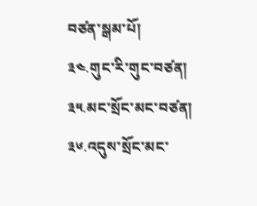བཙན་སྒམ་པོ།
༣༤.གུང་རི་གུང་བཙན།
༣༥.མང་སྲོང་མང་བཙན།
༣༦.འདུས་སྲོང་མང་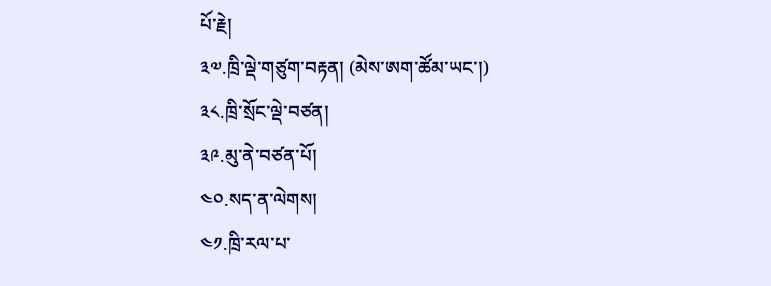པོ་རྗེ།
༣༧.ཁྲི་ལྡེ་གཙུག་བརྟན། (མེས་ཨག་ཚོམ་ཡང་།)
༣༨.ཁྲི་སྲོང་ལྡེ་བཙན།
༣༩.མུ་ནེ་བཙན་པོ།
༤༠.སད་ན་ལེགས།
༤༡.ཁྲི་རལ་པ་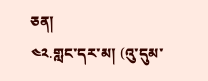ཅན།
༤༢.གླང་དར་མ། (འུ་དུམ་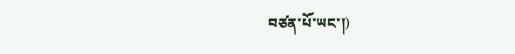བཙན་པོ་ཡང་།)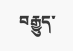བརྒྱུད་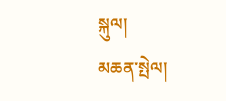སྐུལ།
མཆན་སྤེལ།